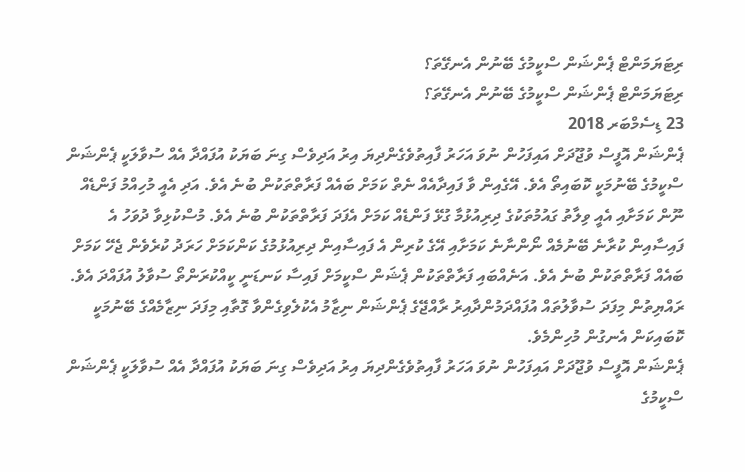ރިޓަޔަމަންޓް ޕެންޝަން ސްކީމުގެ ބޭނުން އެނގޭތަ؟
ރިޓަޔަމަންޓް ޕެންޝަން ސްކީމުގެ ބޭނުން އެނގޭތަ؟
23 ޑިސެމްބަރ 2018
ޕެންޝަން އޮފީސް ވުޖޫދަށް އައިފަހުން ނުވަ އަހަރު ފާއިތުވެގެންދިޔަ އިރު އަދިވެސް ގިނަ ބަޔަކު އުފައްދާ އެއް ސުވާލަކީ ޕެންޝަން ސްކީމުގެ ބޭނުމަކީ ކޮބައިތޯ އެވެ. އޭގެއިން ވާ ފައިދާއެއް ނެތް ކަމަށް ބައެއް ފަރާތްތަކުން ބުނެ އެވެ. އަދި އެއީ މުހިއްމު ފަންޑެއް ނޫން ކަމަށާއި އެއީ ވިލާތު ގައުމުތަކުގެ ދިރިއުޅުމާ ގުޅޭ ފަންޑެއް ކަމަށް އެފަދަ ފަރާތްތަކުން ބުނެ އެވެ. މުސްކުޅިވާ ދުވަހު އެ ފައިސާއިން ކުރާނެ ބޭނުމެއް ނޯންނާނެ ކަމަށާއި އޭގެ ކުރިން އެ ފައިސާއިން ދިރިއުޅުމުގެ ކަންކަމަށް ހަރަދު ކުރެވެން ޖެހޭ ކަމަށް ބައެއް ފަރާތްތަކުން ބުނެ އެވެ. އަނެއްބައި ފަރާތްތަކުން ޕެޝަން ސްކީމަށް ފައިސާ ކަނޑަނީ ކީއްކުރަންތޯ ސުވާލު އުފައްދަ އެވެ. ރައްޔިތުން މިފަދަ ސުވާލުތައް އުފައްދަމުންދާއިރު ރާއްޖޭގެ ޕެންޝަން ނިޒާމު އެކުލެވިގެންވާ ގޮތާއި މިފަދަ ނިޒާމެއްގެ ބޭނުމަކީ ކޮބައިކަން އެނގުން މުހިންމެވެ.
ޕެންޝަން އޮފީސް ވުޖޫދަށް އައިފަހުން ނުވަ އަހަރު ފާއިތުވެގެންދިޔަ އިރު އަދިވެސް ގިނަ ބަޔަކު އުފައްދާ އެއް ސުވާލަކީ ޕެންޝަން ސްކީމުގެ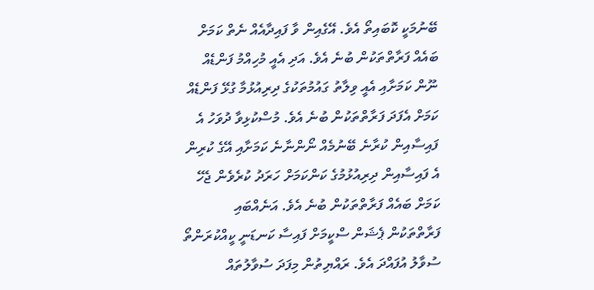ބޭނުމަކީ ކޮބައިތޯ އެވެ. އޭގެއިން ވާ ފައިދާއެއް ނެތް ކަމަށް ބައެއް ފަރާތްތަކުން ބުނެ އެވެ. އަދި އެއީ މުހިއްމު ފަންޑެއް ނޫން ކަމަށާއި އެއީ ވިލާތު ގައުމުތަކުގެ ދިރިއުޅުމާ ގުޅޭ ފަންޑެއް ކަމަށް އެފަދަ ފަރާތްތަކުން ބުނެ އެވެ. މުސްކުޅިވާ ދުވަހު އެ ފައިސާއިން ކުރާނެ ބޭނުމެއް ނޯންނާނެ ކަމަށާއި އޭގެ ކުރިން އެ ފައިސާއިން ދިރިއުޅުމުގެ ކަންކަމަށް ހަރަދު ކުރެވެން ޖެހޭ ކަމަށް ބައެއް ފަރާތްތަކުން ބުނެ އެވެ. އަނެއްބައި ފަރާތްތަކުން ޕެޝަން ސްކީމަށް ފައިސާ ކަނޑަނީ ކީއްކުރަންތޯ ސުވާލު އުފައްދަ އެވެ. ރައްޔިތުން މިފަދަ ސުވާލުތައް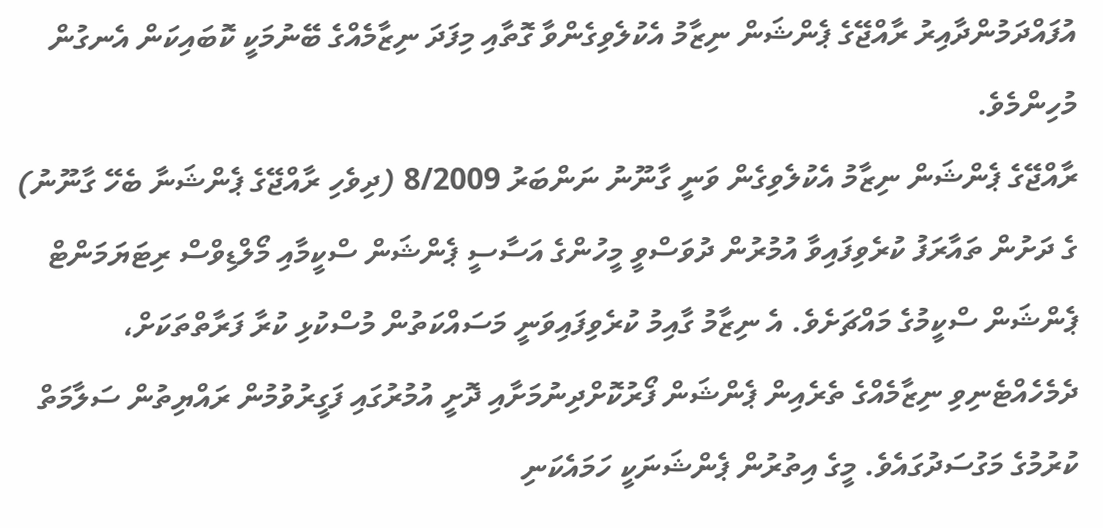އުފައްދަމުންދާއިރު ރާއްޖޭގެ ޕެންޝަން ނިޒާމު އެކުލެވިގެންވާ ގޮތާއި މިފަދަ ނިޒާމެއްގެ ބޭނުމަކީ ކޮބައިކަން އެނގުން މުހިންމެވެ.
ރާއްޖޭގެ ޕެންޝަން ނިޒާމު އެކުލެވިގެން ވަނީ ގާނޫނު ނަންބަރު 8/2009 (ދިވެހި ރާއްޖޭގެ ޕެންޝަނާ ބެހޭ ގާނޫނު) ގެ ދަށުން ތައާރަފު ކުރެވިފައިވާ އުމުރުން ދުވަސްވީ މީހުންގެ އަސާސީ ޕެންޝަން ސްކީމާއި މޯލްޑިވްސް ރިޓަޔަމަންޓް ޕެންޝަން ސްކީމުގެ މައްޗަށެވެ. އެ ނިޒާމު ގާއިމު ކުރެވިފައިވަނީ މަސައްކަތުން މުސްކުޅި ކުރާ ފަރާތްތަކަށް، ދެމެހެއްޓެނިވި ނިޒާމެއްގެ ތެރެއިން ޕެންޝަން ފޯރުކޮށްދިނުމަށާއި ދޮށީ އުމުރުގައި ފަގީރުވުމުން ރައްޔިތުން ސަލާމަތް ކުރުމުގެ މަގުސަދުގައެވެ. މީގެ އިތުރުން ޕެންޝަނަކީ ހަމައެކަނި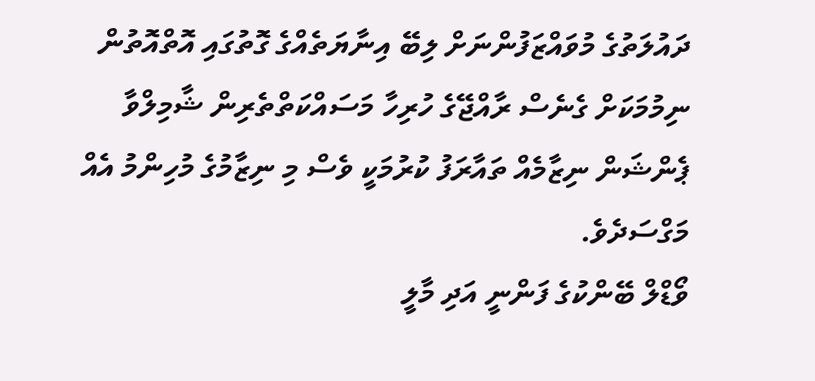ދައުލަތުގެ މުވައްޒަފުންނަށް ލިބޭ އިނާޔަތެއްގެ ގޮތުގައި އޮތްއޮތުން ނިމުމަކަށް ގެނެސް ރާއްޖޭގެ ހުރިހާ މަސައްކަތްތެރިން ޝާމިލްވާ ޕެންޝަން ނިޒާމެއް ތައާރަފު ކުރުމަކީ ވެސް މި ނިޒާމުގެ މުހިންމު އެއް މަގްސަދެވެ.
ވޯޑްލް ބޭންކުގެ ފަންނީ އަދި މާލީ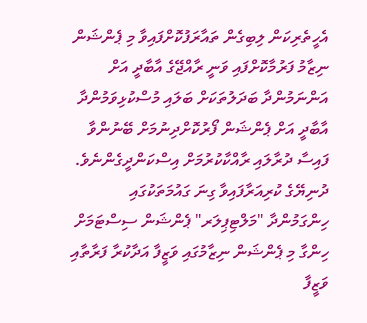އެހީތެރިކަން ލިބިގެން ތައާރަފުކޮށްފައިވާ މި ޕެންޝަން ނިޒާމު ފަރުމާކޮށްފައި ވަނީ ރާއްޖޭގެ އާބާދީ އަށް އަންނަމުންދާ ބަދަލުތަކަށް ބަލައި މުސްކުޅިވަމުންދާ އާބާދީ އަށް ޕެންޝަން ފޯރުކޮށްދިނުމަށް ބޭނުންވާ ފައިސާ ދުރާލައި ރާއްކާކުރުމަށް އިސްކަންދީގެންނެވެ.
ދުނިޔޭގެ ކުރިއަރާފައިވާ ގިނަ ގައުމަތަކުގައި ހިންގަމުންދާ "މަލްޓިޕިލަރ" ޕެންޝަން ސިސްޓަމަށް ހިންގާ މި ޕެންޝަން ނިޒާމުގައި ވަޒީފާ އަދާކުރާ ފަރާތާއި ވަޒީފާ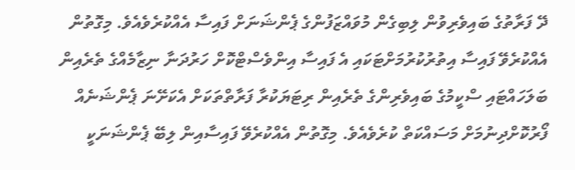ދޭ ފަރާތުގެ ބައިވެރިވުން ލިބިގެން މުވައްޒަފުންގެ ޕެންޝަނަށް ފައިސާ އެއްކުރެވެއެވެ. މިގޮތުން އެއްކުރެވޭ ފައިސާ އިތުރުކުރުމަށްޓަކައި އެ ފައިސާ އިންވެސްޓްކޮށް ހަރުދަނާ ނިޒާމެއްގެ ތެރެއިން ބަލަހައްޓައި ސްކީމުގެ ބައިވެރިންގެ ތެރެއިން ރިޓަޔަކުރާ ފަރާތްތަކަށް އެކަށޭނަ ޕެންޝަނެއް ފޯރުކޮށްދިނުމަށް މަސައްކަތް ކުރެވެއެވެ. މިގޮތުން އެއްކުރެވޭ ފައިސާއިން ލިބޭ ޕެންޝަނަކީ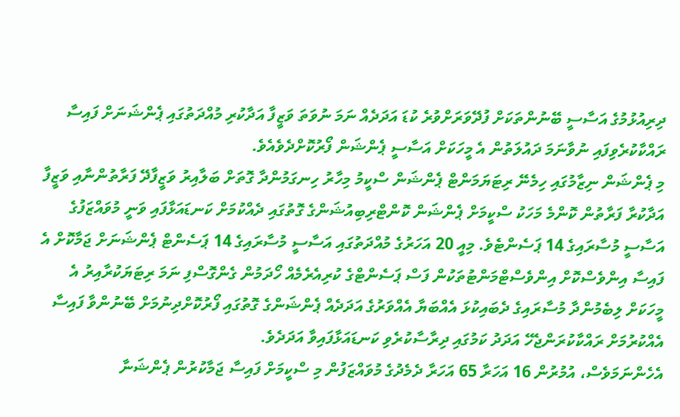ދިރިއުޅުމުގެ އަސާސީ ބޭނުންތަކަށް ފުދޭވަރަށްވުރެ ކުޑަ އަދަދެއް ނަމަ ނުވަތަ ވަޒީފާ އަދާކުރި މުއްދަތުގައި ޕެންޝަނަށް ފައިސާ ރައްކާކުރެވިފައި ނުވާނަމަ ދައުލަތުން އެ މީހަކަށް އަސާސީ ޕެންޝަން ފޯރުކޮށްދެވެއެވެ.
މި ޕެންޝަން ނިޒާމުގައި ހިމެނޭ ރިޓަޔަމަންޓް ޕެންޝަން ސްކީމު މިހާރު ހިނގަމުންދާ ގޮތަށް ބަލާއިރު ވަޒީފާދޭ ފަރާތުންނާއި ވަޒީފާ އަދާކުރާ ފަރާތުން ކޮންމެ މަހަކު ސްކީމަށް ޕެންޝަން ކޮންޓްރިބިއުޝަންގެ ގޮތުގައި ދެއްކުމަށް ކަނޑައަޅާފައި ވަނީ މުވައްޒަފުގެ އަސާސީ މުސާރައިގެ 14 ޕަސެންޓެވެ. މިއީ 20 އަހަރުގެ މުއްދަތުގައި އަސާސީ މުސާރައިގެ 14 ޕަސެންޓް ޕެންޝަނަށް ޖަމާކޮށް އެ ފައިސާ އިންވެސްކޮށް އިންވެސްޓްމަންޓުތަކުން ފަސް ޕަސެންޓްގެ ކުރިއެރެމެއް ހޯދަމުން ގެންގޮސްފި ނަމަ ރިޓަޔަކުރާއިރު އެ މީހަކަށް ލިބެމުންދާ މުސާރައިގެ ދެބައިކުޅަ އެއްބަޔާ އެއްވަރުގެ އަދަދެއް ޕެންޝަންގެ ގޮތުގައި ފޯރުކޮށްދިނުމަށް ބޭނުންވާ ފައިސާ އެއްކުރުމަށް ރައްކާކުރަންޖެހޭ އަދަދު ކަމުގައި ދިރާސާކުރެވި ކަނޑައަޅާފައިވާ އަދަދެވެ.
އެހެންނަމަވެސް، އުމުރުން 16 އަހަރާ 65 އަހަރާ ދެމެދުގެ މުވައްޒަފުން މި ސްކީމަށް ފައިސާ ޖަމާކުރުން ޕެންޝަނާ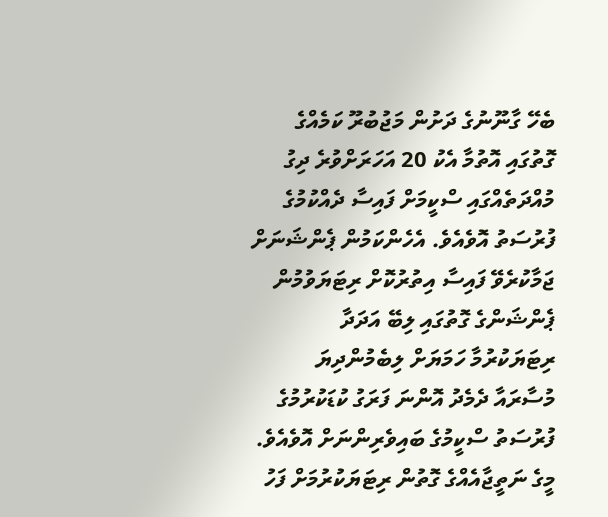ބެހޭ ގާނޫނުގެ ދަށުން މަޖުބުރޫ ކަމެއްގެ ގޮތުގައި އޮތުމާ އެކު 20 އަހަރަށްވުރެ ދިގު މުއްދަތެއްގައި ސްކީމަށް ފައިސާ ދެއްކުމުގެ ފުރުސަތު އޮވެއެވެ. އެހެންކަމުން ޕެންޝަނަށް ޖަމާކުރެވޭ ފައިސާ އިތުރުކޮށް ރިޓަޔަވުމުން ޕެންޝަންގެ ގޮތުގައި ލިބޭ އަދަދާ ރިޓަޔަކުރުމާ ހަމަޔަށް ލިބެމުންދިޔަ މުސާރައާ ދެމެދު އޮންނަ ފަރަގު ކުޑަކުރުމުގެ ފުރުސަތު ސްކީމުގެ ބައިވެރިންނަށް އޮވެއެވެ. މީގެ ނަތީޖާއެއްގެ ގޮތުން ރިޓަޔަކުރުމަށް ފަހު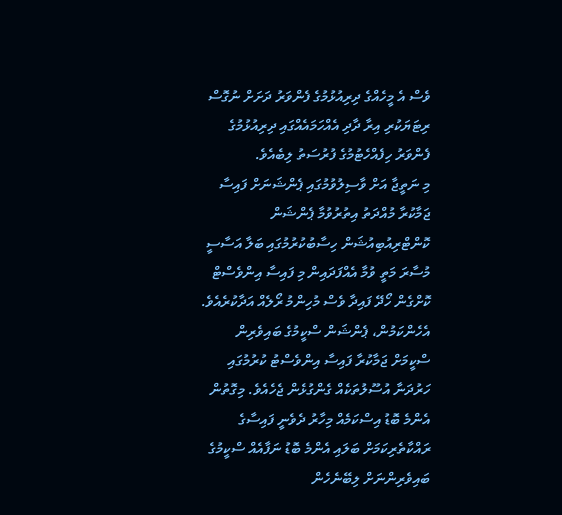ވެސް އެ މީހެއްގެ ދިރިއުޅުމުގެ ފެންވަރު ދަށަށް ނުގޮސް ރިޓަޔަކުރި އިރާ ދާދި އެއްހަމައެއްގައި ދިރިއުޅުމުގެ ފެންވަރު ހިފެއްހެޓުމުގެ ފުރުސަތު ލިބެއެވެ.
މި ނަތީޖާ އަށް ވާސިލުވުމުގައި ޕެންޝަނަށް ފައިސާ ޖަމާކުރާ މުއްދަތު އިތުރުވުމާ ޕެންޝަން ކޮންޓްރިއުބިއުޝަން ހިސާބުކުރުމުގައި ބަލާ އަސާސީ މުސާރަ މަތީ ވުމާ އެއްފަދައިން މި ފައިސާ އިންވެސްޓް ކޮށްގެން ހޯދޭ ފައިދާ ވެސް މުހިންމު ރޯލެއް އަދާކުރެއެވެ.
އެހެންކަމުން، ޕެންޝަން ސްކީމުގެ ބައިވެރިން ސްކީމަށް ޖަމާކުރާ ފައިސާ އިންވެސްޓު ކުރުމުގައި ހަރުދަނާ އުސޫލުތަކެއް ގެންގުޅެން ޖެހެއެވެ. މިގޮތުން އެންމެ ބޮޑު އިސްކަމެއް މިހާރު ދެވެނީ ފައިސާގެ ރައްކާތެރިކަމަށް ބަލައި އެންމެ ބޮޑު ނަފާއެއް ސްކީމުގެ ބައިވެރިންނަށް ލިބޭނެހެން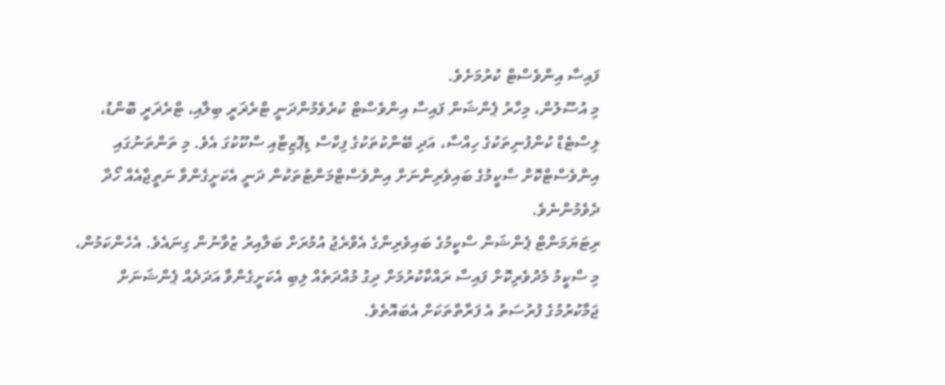ފައިސާ އިންވެސްޓް ކުރުމަށެވެ.
މި އުސޫލުން، މިހާރު ޕެންޝަން ފައިސާ އިންވެސްޓް ކުރެވެމުންދަނީ ޓްރެޜަރީ ބިލާއި، ޓްރެޜަރީ ބޮންޑު، ލިސްޓެޑް ކުންފުނިތަކުގެ ހިއްސާ، އަދި ބޭންކުތަކުގެ ފިކްސް ޑިޕޮޒިޓާއި ސްކޫކުގަ އެވެ. މި ތަންތަނުގައި އިންވެސްޓްކޮށް ސްކީމުގެ ބައިވެރިންނަށް އިންވެސްޓްމަންޓުތަކުން ދަނީ އެކަށީގެންވާ ނަތީޖާއެއް ހޯދާ ދެވެމުންނެވެ.
ރިޓަޔަމަންޓް ޕެންޝަން ސްކީމުގެ ބައިވެރިންގެ އެވްރެޖު އުމުރަށް ބަލާއިރު ޒުވާނުން ގިނައެވެ. އެހެންކަމުން، މި ސްކީމު މެދުވެރިކޮށް ފައިސާ ރައްކާކުރުމަށް ދިގު މުއްދަތެއް ލިބި އެކަށީގެންވާ އަދަދެއް ޕެންޝަނަށް ޖަމާކުރުމުގެ ފުރުސަތު އެ ފަރާތްތަކަށް އެބައޮތެވެ.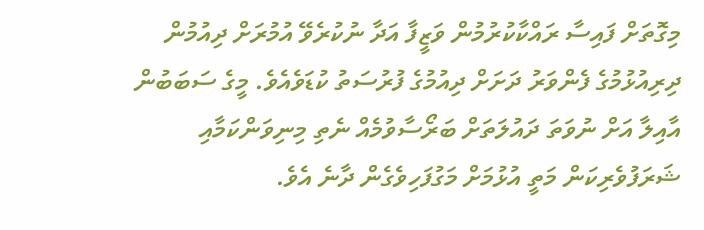މިގޮތަށް ފައިސާ ރައްކާކުރުމުން ވަޒީފާ އަދާ ނުކުރެވޭ އުމުރަށް ދިއުމުން ދިރިއުޅުމުގެ ފެންވަރު ދަށަށް ދިއުމުގެ ފުރުސަތު ކުޑަވެއެވެ. މީގެ ސަބަބުން އާއިލާ އަށް ނުވަތަ ދައުލަތަށް ބަރޯސާވުމެއް ނެތި މިނިވަންކަމާއި ޝަރަފުވެރިކަން މަތީ އުޅުމަށް މަގުފަހިވެގެން ދާނެ އެވެ.